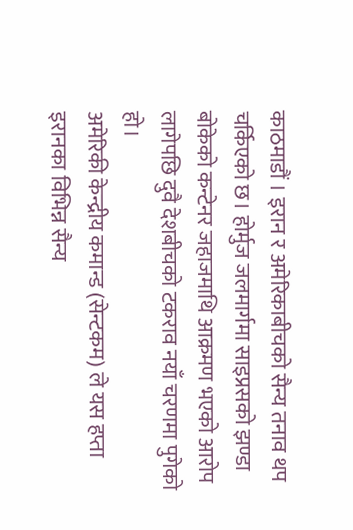काठमाडौं । इरान र अमेरिकाबीचको सैन्य तनाव थप चर्किएको छ। होर्मुज जलमार्गमा साइप्रसको झण्डा बोकेको कन्टेनर जहाजमाथि आक्रमण भएको आरोप लागेपछि दुवै देशबीचको टकराव नयाँ चरणमा पुगेको हो।
अमेरिकी केन्द्रीय कमान्ड (सेन्टकम) ले यस हप्ता इरानका विभिन्न सैन्य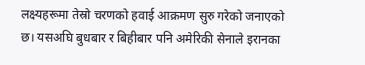लक्ष्यहरूमा तेस्रो चरणको हवाई आक्रमण सुरु गरेको जनाएको छ। यसअघि बुधबार र बिहीबार पनि अमेरिकी सेनाले इरानका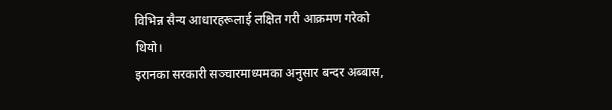विभिन्न सैन्य आधारहरूलाई लक्षित गरी आक्रमण गरेको थियो।
इरानका सरकारी सञ्चारमाध्यमका अनुसार बन्दर अब्बास,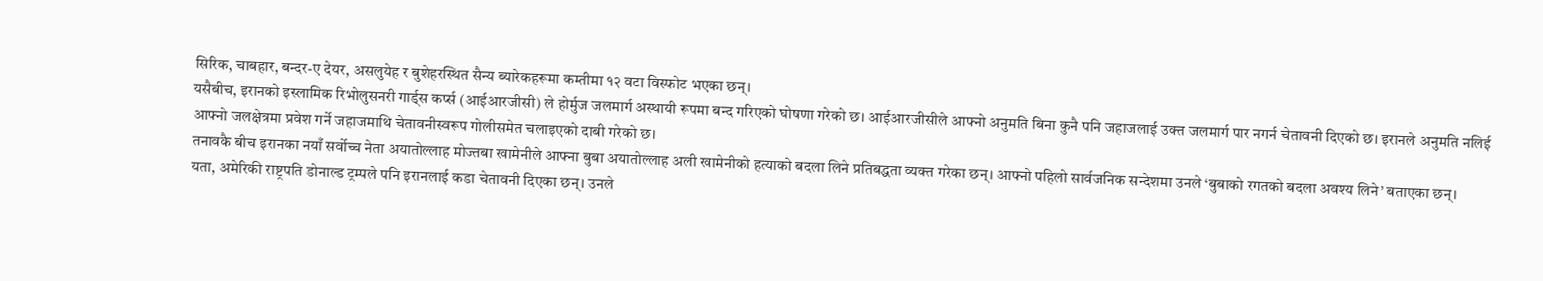सिरिक, चाबहार, बन्दर-ए देयर, असलुयेह र बुशेहरस्थित सैन्य ब्यारेकहरूमा कम्तीमा १२ वटा विस्फोट भएका छन्।
यसैबीच, इरानको इस्लामिक रिभोलुसनरी गार्ड्स कर्प्स (आईआरजीसी) ले होर्मुज जलमार्ग अस्थायी रूपमा बन्द गरिएको घोषणा गरेको छ। आईआरजीसीले आफ्नो अनुमति बिना कुनै पनि जहाजलाई उक्त जलमार्ग पार नगर्न चेतावनी दिएको छ। इरानले अनुमति नलिई आफ्नो जलक्षेत्रमा प्रवेश गर्ने जहाजमाथि चेतावनीस्वरूप गोलीसमेत चलाइएको दाबी गरेको छ।
तनावकै बीच इरानका नयाँ सर्वोच्च नेता अयातोल्लाह मोज्तबा खामेनीले आफ्ना बुबा अयातोल्लाह अली खामेनीको हत्याको बदला लिने प्रतिबद्धता व्यक्त गरेका छन्। आफ्नो पहिलो सार्वजनिक सन्देशमा उनले ‘बुबाको रगतको बदला अवश्य लिने’ बताएका छन्।
यता, अमेरिकी राष्ट्रपति डोनाल्ड ट्रम्पले पनि इरानलाई कडा चेतावनी दिएका छन्। उनले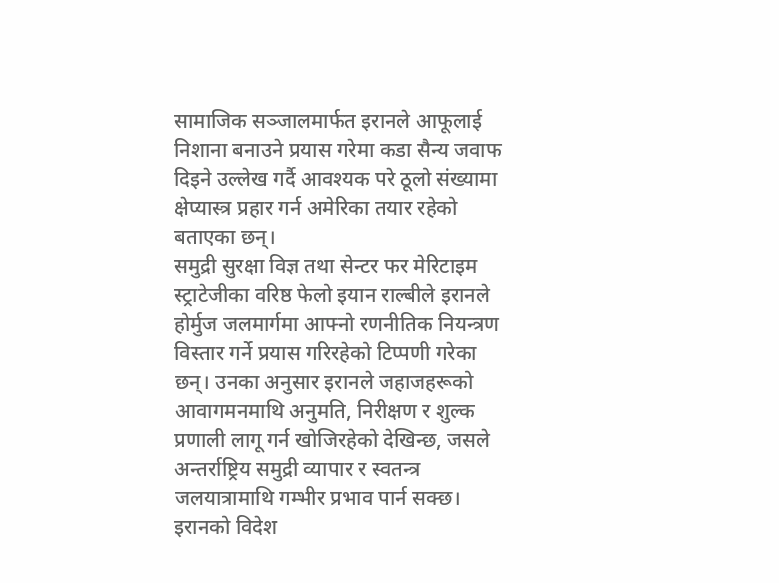सामाजिक सञ्जालमार्फत इरानले आफूलाई निशाना बनाउने प्रयास गरेमा कडा सैन्य जवाफ दिइने उल्लेख गर्दै आवश्यक परे ठूलो संख्यामा क्षेप्यास्त्र प्रहार गर्न अमेरिका तयार रहेको बताएका छन्।
समुद्री सुरक्षा विज्ञ तथा सेन्टर फर मेरिटाइम स्ट्राटेजीका वरिष्ठ फेलो इयान राल्बीले इरानले होर्मुज जलमार्गमा आफ्नो रणनीतिक नियन्त्रण विस्तार गर्ने प्रयास गरिरहेको टिप्पणी गरेका छन्। उनका अनुसार इरानले जहाजहरूको आवागमनमाथि अनुमति, निरीक्षण र शुल्क प्रणाली लागू गर्न खोजिरहेको देखिन्छ, जसले अन्तर्राष्ट्रिय समुद्री व्यापार र स्वतन्त्र जलयात्रामाथि गम्भीर प्रभाव पार्न सक्छ।
इरानको विदेश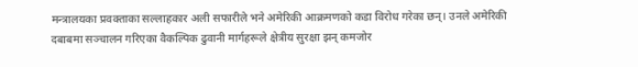मन्त्रालयका प्रवक्ताका सल्लाहकार अली सफारीले भने अमेरिकी आक्रमणको कडा विरोध गरेका छन्। उनले अमेरिकी दबाबमा सञ्चालन गरिएका वैकल्पिक ढुवानी मार्गहरूले क्षेत्रीय सुरक्षा झन् कमजोर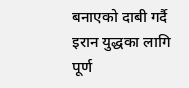बनाएको दाबी गर्दै इरान युद्धका लागि पूर्ण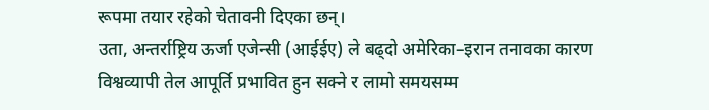रूपमा तयार रहेको चेतावनी दिएका छन्।
उता, अन्तर्राष्ट्रिय ऊर्जा एजेन्सी (आईईए) ले बढ्दो अमेरिका–इरान तनावका कारण विश्वव्यापी तेल आपूर्ति प्रभावित हुन सक्ने र लामो समयसम्म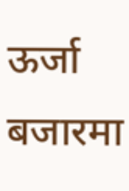ऊर्जा बजारमा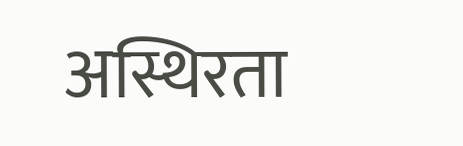अस्थिरता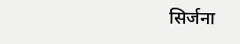सिर्जना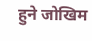हुने जोखिम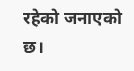रहेको जनाएको छ।